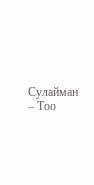Сулайман – Тоо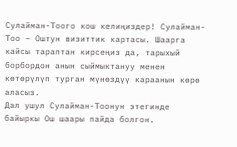Сулайман-Тоого кош келиңиздер! Сулайман-Тоо – Оштун визиттик картасы. Шаарга кайсы тараптан кирсеңиз да, тарыхый борбордон анын сыймыктануу менен көтөрүлүп турган мүнөздүү караанын көрө аласыз.
Дал ушул Сулайман-Тоонун этегинде байыркы Ош шаары пайда болгон.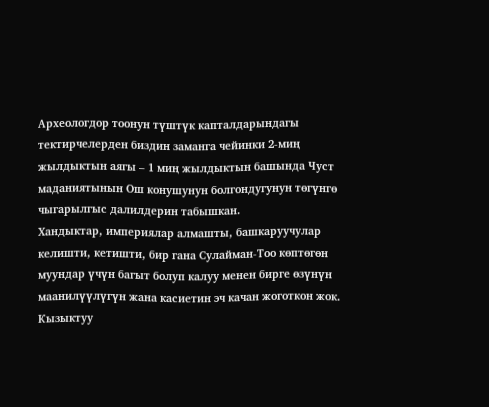Археологдор тоонун түштүк капталдарындагы тектирчелерден биздин заманга чейинки 2-миң жылдыктын аягы – 1 миң жылдыктын башында Чуст маданиятынын Ош конушунун болгондугунун төгүнгө чыгарылгыс далилдерин табышкан.
Хандыктар, империялар алмашты, башкаруучулар келишти, кетишти, бир гана Сулайман-Тоо көптөгөн муундар үчүн багыт болуп калуу менен бирге өзүнүн маанилүүлүгүн жана касиетин эч качан жоготкон жок.
Кызыктуу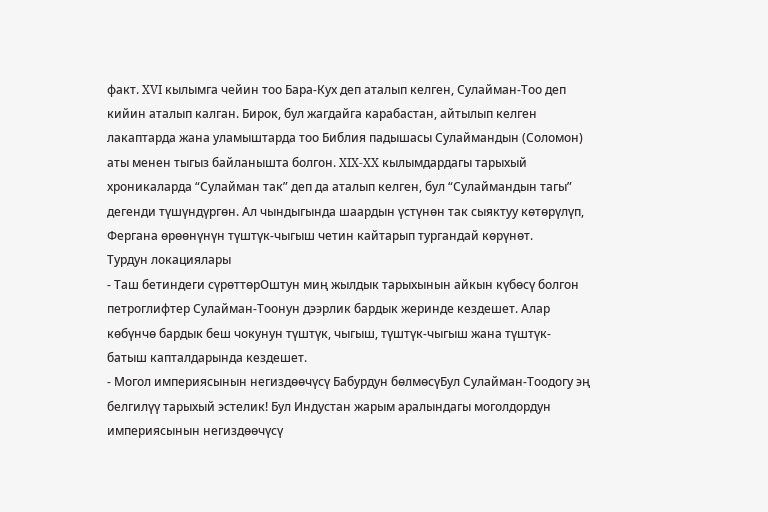факт. XVI кылымга чейин тоо Бара-Кух деп аталып келген, Сулайман-Тоо деп кийин аталып калган. Бирок, бул жагдайга карабастан, айтылып келген лакаптарда жана уламыштарда тоо Библия падышасы Сулаймандын (Соломон) аты менен тыгыз байланышта болгон. XIX-XX кылымдардагы тарыхый хроникаларда “Сулайман так” деп да аталып келген, бул “Сулаймандын тагы” дегенди түшүндүргөн. Ал чындыгында шаардын үстүнөн так сыяктуу көтөрүлүп, Фергана өрөөнүнүн түштүк-чыгыш четин кайтарып тургандай көрүнөт.
Турдун локациялары
- Таш бетиндеги сүрөттөрОштун миң жылдык тарыхынын айкын күбөсү болгон петроглифтер Сулайман-Тоонун дээрлик бардык жеринде кездешет. Алар көбүнчө бардык беш чокунун түштүк, чыгыш, түштүк-чыгыш жана түштүк-батыш капталдарында кездешет.
- Могол империясынын негиздөөчүсү Бабурдун бөлмөсүБул Сулайман-Тоодогу эң белгилүү тарыхый эстелик! Бул Индустан жарым аралындагы моголдордун империясынын негиздөөчүсү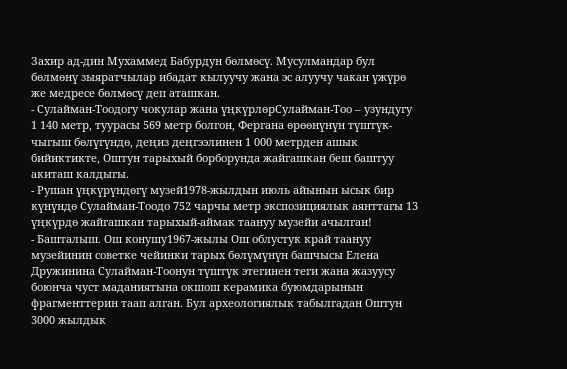Захир ад-дин Мухаммед Бабурдун бөлмөсү. Мусулмандар бул бөлмөнү зыяратчылар ибадат кылуучу жана эс алуучу чакан үжүрө же медресе бөлмөсү деп аташкан.
- Сулайман-Тоодогу чокулар жана үңкүрлөрСулайман-Тоо – узундугу 1 140 метр, туурасы 569 метр болгон, Фергана өрөөнүнүн түштүк-чыгыш бөлүгүндө, деңиз деңгээлинен 1 000 метрден ашык бийиктикте, Оштун тарыхый борборунда жайгашкан беш баштуу акиташ калдыгы.
- Рушан үңкүрүндөгү музей1978-жылдын июль айынын ысык бир күнүндө Сулайман-Тоодо 752 чарчы метр экспозициялык аянттагы 13 үңкүрдө жайгашкан тарыхый-аймак таануу музейи ачылган!
- Башталыш. Ош конушу1967-жылы Ош облустук край таануу музейинин советке чейинки тарых бөлүмүнүн башчысы Елена Дружинина Сулайман-Тоонун түштүк этегинен теги жана жазуусу боюнча чуст маданиятына окшош керамика буюмдарынын фрагменттерин таап алган. Бул археологиялык табылгадан Оштун 3000 жылдык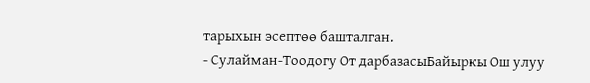тарыхын эсептөө башталган.
- Сулайман-Тоодогу От дарбазасыБайыркы Ош улуу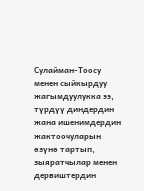Сулайман-Тоосу менен сыйкырдуу жагымдуулукка ээ, түрдүү диндердин жана ишенимдердин жактоочуларын өзүнө тартып, зыяратчылар менен дервиштердин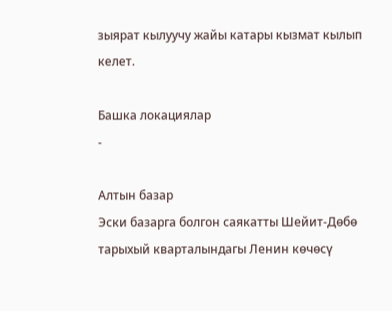зыярат кылуучу жайы катары кызмат кылып келет.

Башка локациялар
-

Алтын базар
Эски базарга болгон саякатты Шейит-Дөбө тарыхый кварталындагы Ленин көчөсү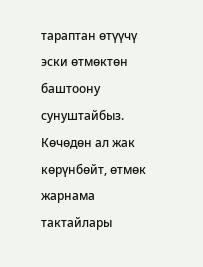тараптан өтүүчү эски өтмөктөн баштоону сунуштайбыз. Көчөдөн ал жак көрүнбөйт, өтмөк жарнама тактайлары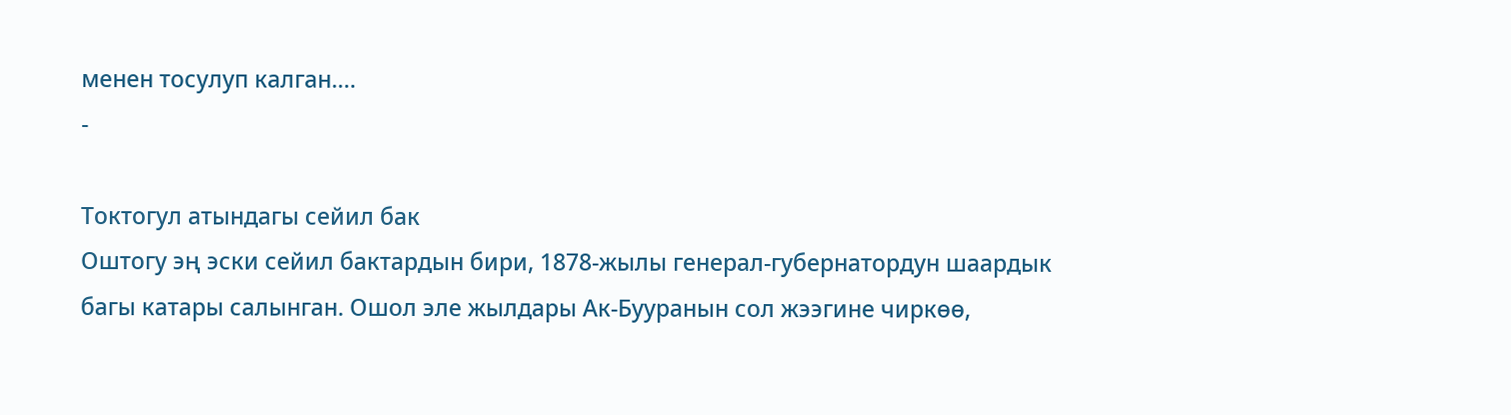менен тосулуп калган.…
-

Токтогул атындагы сейил бак
Оштогу эң эски сейил бактардын бири, 1878-жылы генерал-губернатордун шаардык багы катары салынган. Ошол эле жылдары Ак-Бууранын сол жээгине чиркөө,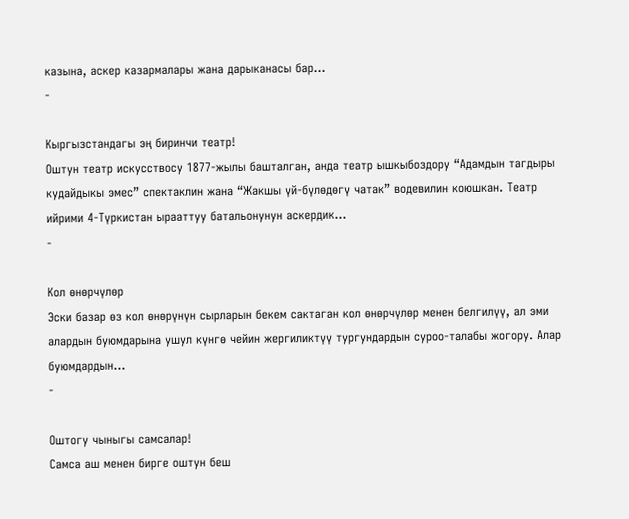казына, аскер казармалары жана дарыканасы бар…
-

Кыргызстандагы эң биринчи театр!
Оштун театр искусствосу 1877-жылы башталган, анда театр ышкыбоздору “Адамдын тагдыры кудайдыкы эмес” спектаклин жана “Жакшы үй-бүлөдөгү чатак” водевилин коюшкан. Театр ийрими 4-Түркистан ырааттуу батальонунун аскердик…
-

Кол өнөрчүлөр
Эски базар өз кол өнөрүнүн сырларын бекем сактаган кол өнөрчүлөр менен белгилүү, ал эми алардын буюмдарына ушул күнгө чейин жергиликтүү тургундардын суроо-талабы жогору. Алар буюмдардын…
-

Оштогу чыныгы самсалар!
Самса аш менен бирге оштун беш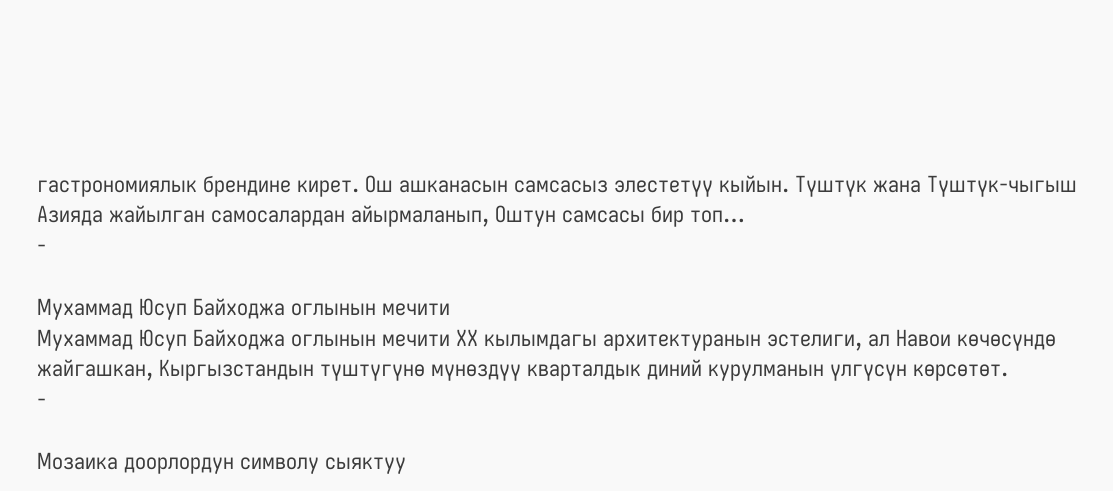гастрономиялык брендине кирет. Ош ашканасын самсасыз элестетүү кыйын. Түштүк жана Түштүк-чыгыш Азияда жайылган самосалардан айырмаланып, Оштун самсасы бир топ…
-

Мухаммад Юсуп Байходжа оглынын мечити
Мухаммад Юсуп Байходжа оглынын мечити ХХ кылымдагы архитектуранын эстелиги, ал Навои көчөсүндө жайгашкан, Кыргызстандын түштүгүнө мүнөздүү кварталдык диний курулманын үлгүсүн көрсөтөт.
-

Мозаика доорлордун символу сыяктуу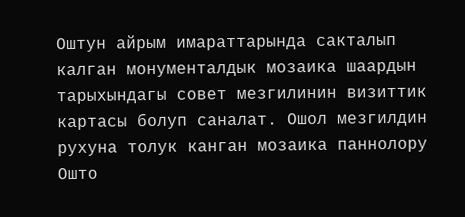Оштун айрым имараттарында сакталып калган монументалдык мозаика шаардын тарыхындагы совет мезгилинин визиттик картасы болуп саналат. Ошол мезгилдин рухуна толук канган мозаика паннолору Ошто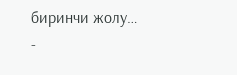биринчи жолу…
-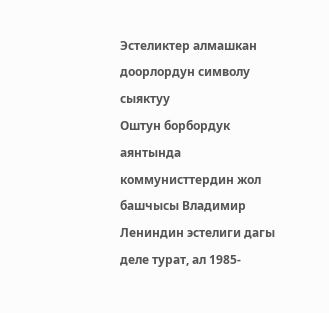Эстеликтер алмашкан доорлордун символу сыяктуу
Оштун борбордук аянтында коммунисттердин жол башчысы Владимир Лениндин эстелиги дагы деле турат, ал 1985-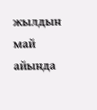жылдын май айында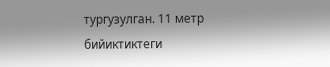тургузулган. 11 метр бийиктиктеги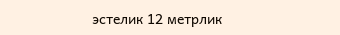эстелик 12 метрлик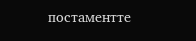постаментте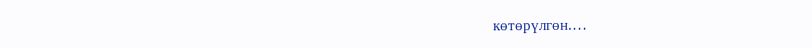көтөрүлгөн.…